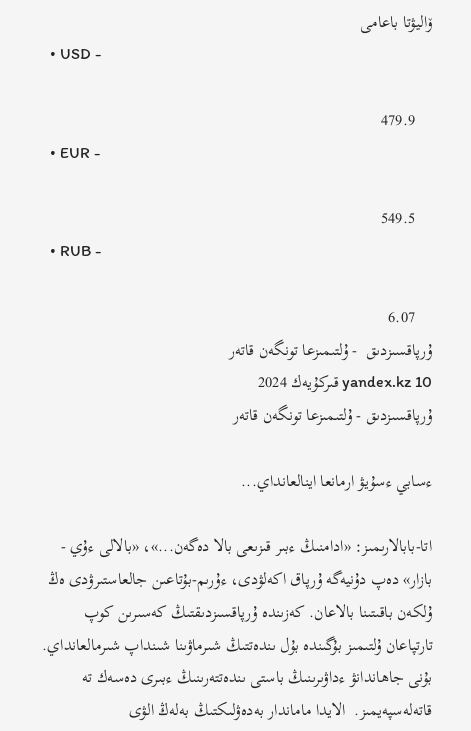ۆاليۋتا باعامى
  • USD -

    479.9
  • EUR -

    549.5
  • RUB -

    6.07
ۇرپاقسىزدىق  - ۇلتىمىزعا تونگەن قاتەر
yandex.kz 10 قىركۇيەك 2024
ۇرپاقسىزدىق - ۇلتىمىزعا تونگەن قاتەر

ءسابي ءسۇيۋ ارمانعا اينالعانداي...

اتا-بابالارىمىز: «ادامنىڭ ءبىر قىزىعى بالا دەگەن...»، «بالالى ءۇي - بازار» دەپ دۇنيەگە ۇرپاق اكەلۋدى، ءۇرىم-بۇتاعىن جالعاستىرۋدى ەڭ ۇلكەن باقىتىنا بالاعان. كەزىندە ۇرپاقسىزدىقتىڭ كەسىرىن كوپ تارتپاعان ۇلتىمىز بۇگىندە بۇل ىندەتتىڭ شىرماۋىنا شىنداپ شىرمالعانداي. بۇنى جاھاندانۋ ءداۋىرىنىڭ باستى ىندەتتەرىنىڭ ءبىرى دەسەك تە قاتەلەسپەيمىز.  الايدا ماماندار بەدەۋلىكتىڭ بەلەڭ الۋى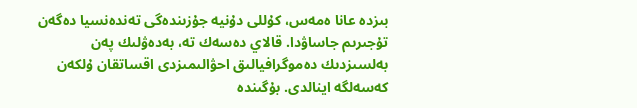بىزدە عانا ەمەس، كۇللى دۇنيە جۇزىندەگى تەندەنسيا دەگەن تۇجىرىم جاساۋدا. قالاي دەسەك تە، بەدەۋلىك پەن بەلسىزدىك دەموگرافيالىق احۋالىمىزدى اقساتقان ۇلكەن كەسەلگە اينالدى. بۇگىندە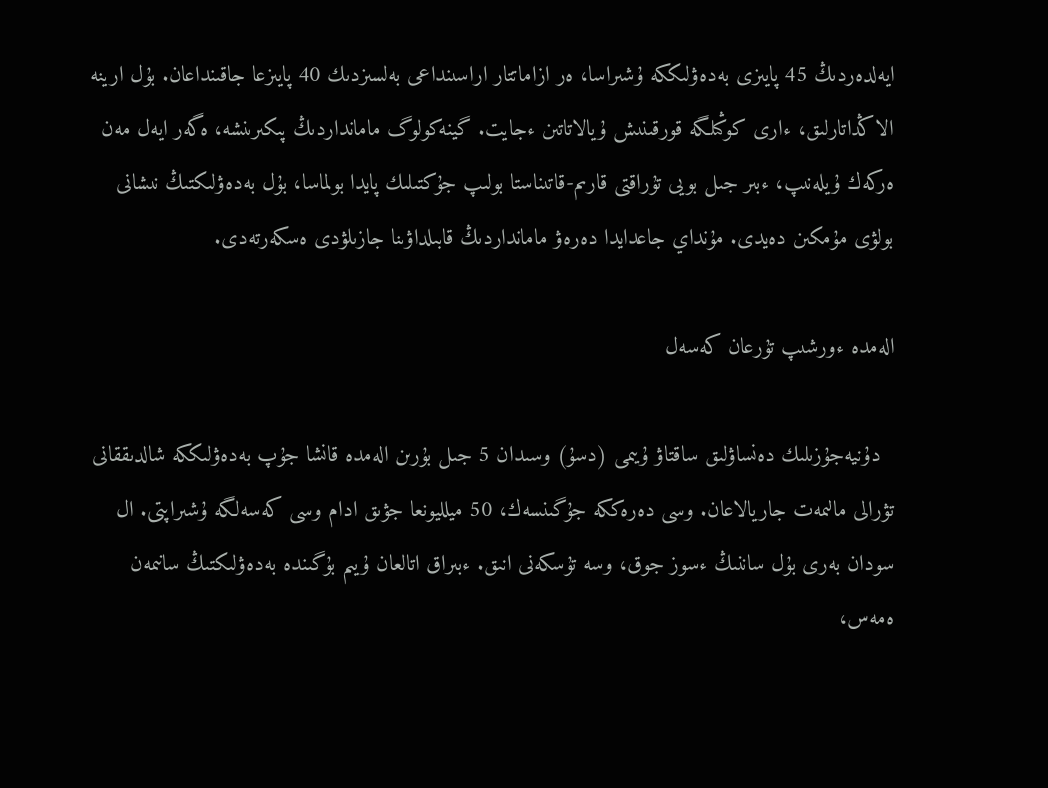ايەلدەردىڭ 45 پايىزى بەدەۋلىككە ۇشىراسا، ەر ازاماتتار اراسىنداعى بەلسىزدىك 40 پايىزعا جاقىنداعان. بۇل ارينە الاڭداتارلىق، ءارى كوڭىلگە قورقىنىش ۇيالاتاتىن ءجايت. گينەكولوگ مامانداردىڭ پىكىرىنشە، ەگەر ايەل مەن ەركەك ۇيلەنىپ، ءبىر جىل بويى تۇراقتى قارىم-قاتىناستا بولىپ جۇكتىلىك پايدا بولماسا، بۇل بەدەۋلىكتىڭ نىشانى بولۋى مۇمكىن دەيدى. مۇنداي جاعدايدا دەرەۋ مامانداردىڭ قابىلداۋىنا جازىلۋدى ەسكەرتەدى.

الەمدە ءورشىپ تۇرعان كەسەل

  دۇنيەجۇزىلىك دەنساۋلىق ساقتاۋ ۇيىمى (دسۇ) وسىدان 5 جىل بۇرىن الەمدە قانشا جۇپ بەدەۋلىككە شالدىققانى تۋرالى مالىمەت جاريالاعان. وسى دەرەككە جۇگىنسەك، 50 ميلليونعا جۋىق ادام وسى كەسەلگە ۇشىراپتى. ال سودان بەرى بۇل ساننىڭ ءسوز جوق، وسە تۇسكەنى انىق. ءبىراق اتالعان ۇيىم بۇگىندە بەدەۋلىكتىڭ سانىمەن ەمەس،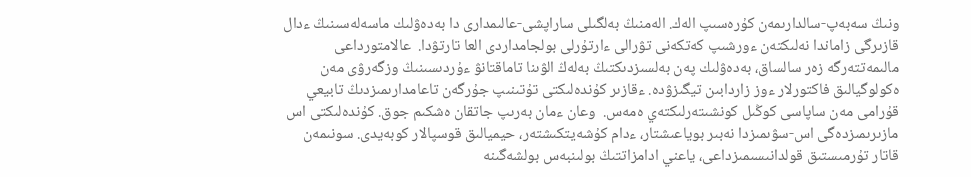ونىڭ سەبەپ-سالدارىمەن كۇرەسىپ الەك. الەمنىڭ بەلگىلى ساراپشى-عالىمدارى دا بەدەۋلىك ماسەلەسىنىڭ ءدال قازىرگى زاماندا نەلىكتەن ءورشىپ كەتكەنى تۋرالى ءارتۇرلى بولجامداردى العا تارتۋدا.  عالامتورداعى مالىمەتتەرگە زەر سالساق، بەدەۋلىك پەن بەلسىزدىكتىڭ بەلەڭ الۋىنا تاماقتانۋ ءۇردىسىنىڭ وزگەرۋى مەن ەكولوگيالىق فاكتورلار ءوز زاردابىن تيگىزۋدە. ءقازىر كۇندەلىكتى تۇتىنىپ جۇرگەن تاعامدارىمىزدىڭ تابيعي قۇرامى مەن ساپاسى كوڭىل كونشىتەرلىكتەي ەمەس.  وعان ءمان بەرىپ جاتقان ەشكىم جوق. كۇندەلىكتى اس مازىرىمىزدەگى اس-سۋىمىزدا نەبىر بوياعىشتار، ءدام كۇشەيتكىشتەر، حيميالىق قوسپالار كوبەيدى. سونىمەن قاتار تۇرمىستىق قولدانىسىمىزداعى، ياعني ادامزاتتىڭ بولىنبەس بولشەگىنە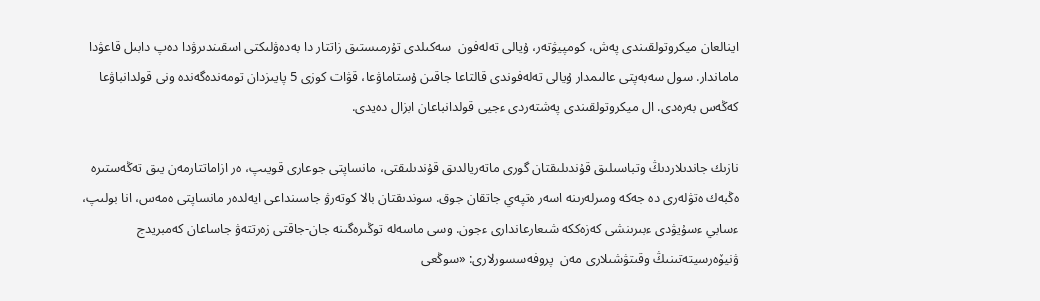اينالعان ميكروتولقىندى پەش، كومپيۋتەر، ۇيالى تەلەفون  سەكىلدى تۇرمىستىق زاتتار دا بەدەۋلىكتى اسقىندىرۋدا دەپ دابىل قاعۋدا ماماندار. سول سەبەپتى عالىمدار ۇيالى تەلەفوندى قالتاعا جاقىن ۇستاماۋعا، قۋات كوزى 5 پايىزدان تومەندەگەندە ونى قولدانباۋعا كەڭەس بەرەدى. ال ميكروتولقىندى پەشتەردى ءجيى قولدانباعان ابزال دەيدى.

نازىك جاندىلاردىڭ وتباسىلىق قۇندىلىقتان گورى ماتەريالدىق قۇندىلىقتى، مانساپتى جوعارى قويىپ، ەر ازاماتتارمەن يىق تەڭەستىرە ەڭبەك ەتۋلەرى دە جەكە ومىرلەرىنە اسەر ەتپەي جاتقان جوق. سوندىقتان بالا كوتەرۋ جاسىنداعى ايەلدەر مانساپتى ەمەس، انا بولىپ، ءسابي ءسۇيۋدى ءبىرىنشى كەزەككە شىعارعاندارى ءجون. وسى ماسەلە توڭىرەگىنە جان-جاقتى زەرتتەۋ جاساعان كەمبريدج ۋنيۆەرسيتەتىنىڭ وقىتۋشىلارى مەن  پروفەسسورلارى: «سوڭعى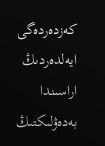كەزدەردەگى ايەلدەردىڭ اراسىندا بەدەۋلىكتىڭ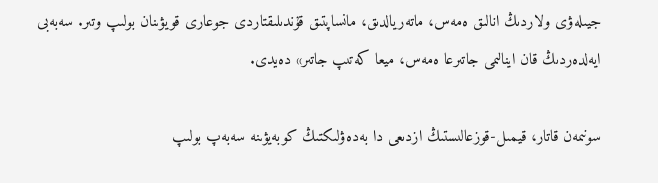جيىلەۋى ولاردىڭ انالىق ەمەس، ماتەريالدىق، مانساپتىق قۇندىلىقتاردى جوعارى قويۋىنان بولىپ وتىر. سەبەبى ايەلدەردىڭ قان اينالىمى جاتىرعا ەمەس، ميعا كەتىپ جاتىر» دەيدى.

سونىمەن قاتار، قيمىل-قوزعالىستىڭ ازدىعى دا بەدەۋلىكتىڭ كوبەيۋىنە سەبەپ بولىپ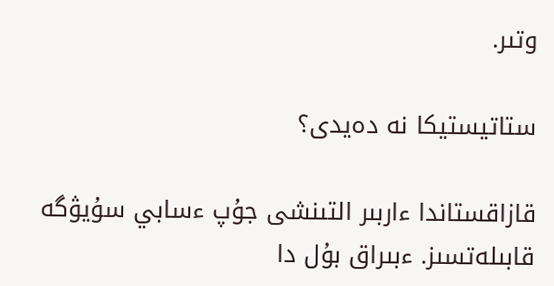وتىر.

ستاتيستيكا نە دەيدى؟

قازاقستاندا ءاربىر التىنشى جۇپ ءسابي سۇيۋگە قابىلەتسىز. ءبىراق بۇل دا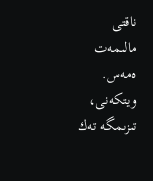ناقتى مالىمەت ەمەس. ويتكەنى، تىزىمگە تەك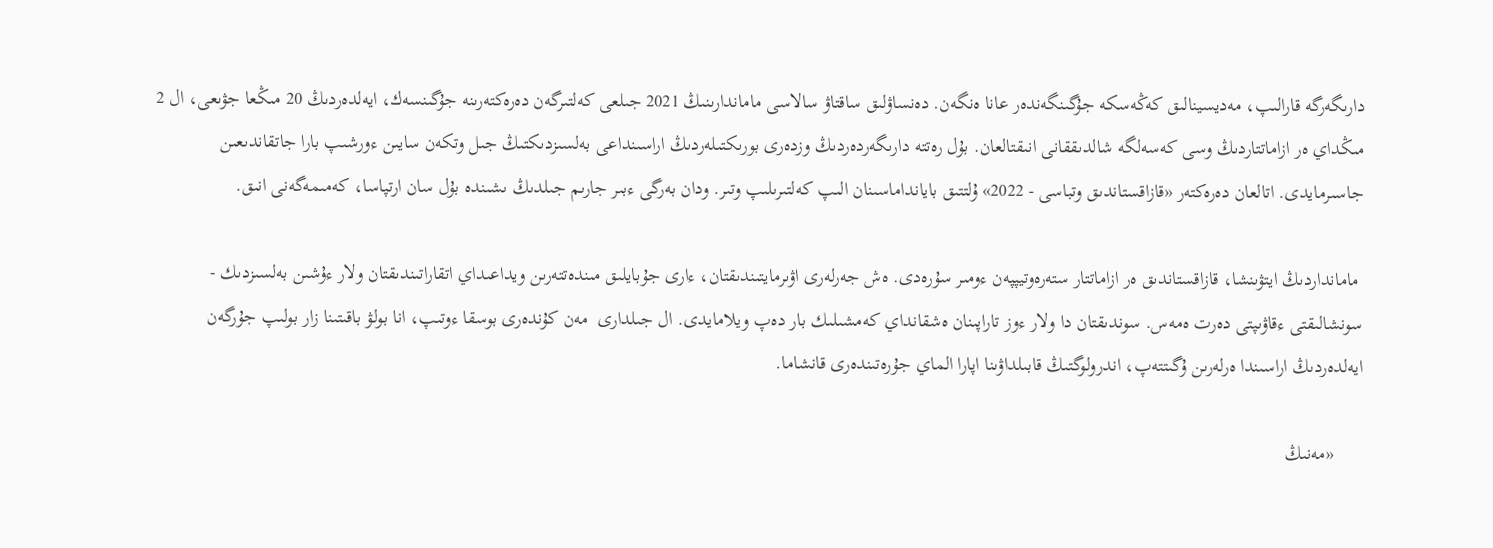دارىگەرگە قارالىپ، مەديسينالىق كەڭەسكە جۇگىنگەندەر عانا ەنگەن. دەنساۋلىق ساقتاۋ سالاسى ماماندارىنىڭ 2021 جىلعى كەلتىرگەن دەرەكتەرىنە جۇگىنسەك، ايەلدەردىڭ 20 مىڭعا جۋىعى، ال 2 مىڭداي ەر ازاماتتاردىڭ وسى كەسەلگە شالدىققانى انىقتالعان. بۇل رەتتە دارىگەردەردىڭ وزدەرى بورىكتىلەردىڭ اراسىنداعى بەلسىزدىكتىڭ جىل وتكەن سايىن ءورشىپ بارا جاتقاندىعىن جاسىرمايدى. اتالعان دەرەكتەر «قازاقستاندىق وتباسى - 2022» ۇلتتىق بايانداماسىنان الىپ كەلتىرىلىپ وتىر. ودان بەرگى ءبىر جارىم جىلدىڭ ىشىندە بۇل سان ارتپاسا، كەمىمەگەنى انىق.

 مامانداردىڭ ايتۋىنشا، قازاقستاندىق ەر ازاماتتار ستەرەوتيپپەن ءومىر سۇرەدى. ەش جەرلەرى اۋىرمايتىندىقتان، ءارى جۇبايلىق مىندەتتەرىن ويداعىداي اتقاراتىندىقتان ولار ءۇشىن بەلسىزدىك - سونشالىقتى ءقاۋىپتى دەرت ەمەس. سوندىقتان دا ولار ءوز تاراپىنان ەشقانداي كەمشىلىك بار دەپ ويلامايدى. ال جىلدارى  مەن كۇندەرى بوسقا ءوتىپ، انا بولۋ باقىتىنا زار بولىپ جۇرگەن ايەلدەردىڭ اراسىندا ەرلەرىن ۇگىتتەپ، اندرولوگتىڭ قابىلداۋىنا اپارا الماي جۇرەتىندەرى قانشاما.

      «مەنىڭ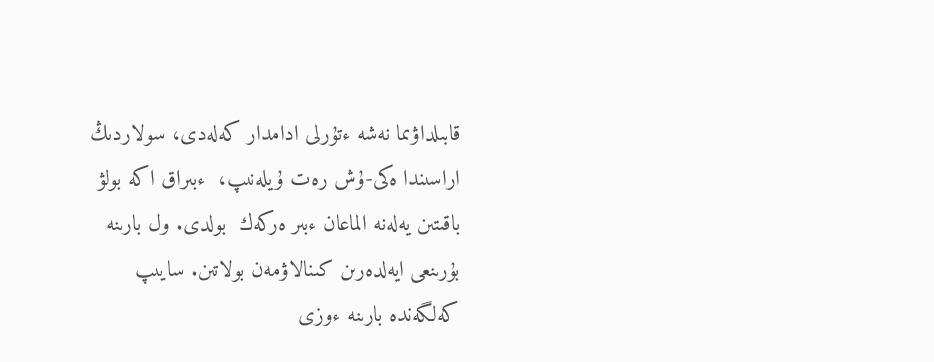قابىلداۋىما نەشە ءتۇرلى ادامدار كەلەدى، سولاردىڭ اراسىندا ەكى-ۇش رەت ۇيلەنىپ،  ءبىراق اكە بولۋ باقىتىن يەلەنە الماعان ءبىر ەركەك  بولدى. ول بارىنە بۇرىنعى ايەلدەرىن كىنالاۋمەن بولاتىن. سايىپ كەلگەندە بارىنە ءوزى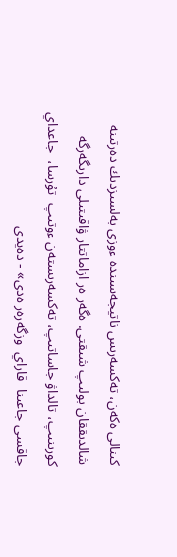كىنالى ەكەن، تەكسەرىس ناتيجەسىندە ءوزى بەلسىزدىك دەرتىنە شالدىققان بولىپ شىقتى. ەگەر ەر ازاماتتار ۋاقىتىلى دارىگەرگە كورىنىپ، تالداۋ جاساتىپ، تەكسەرىستەن ءوتىپ  تۇرسا،  جاعداي جاقسى جاعىنا  قاراي  وزگەرەر ەدى» - دەيدى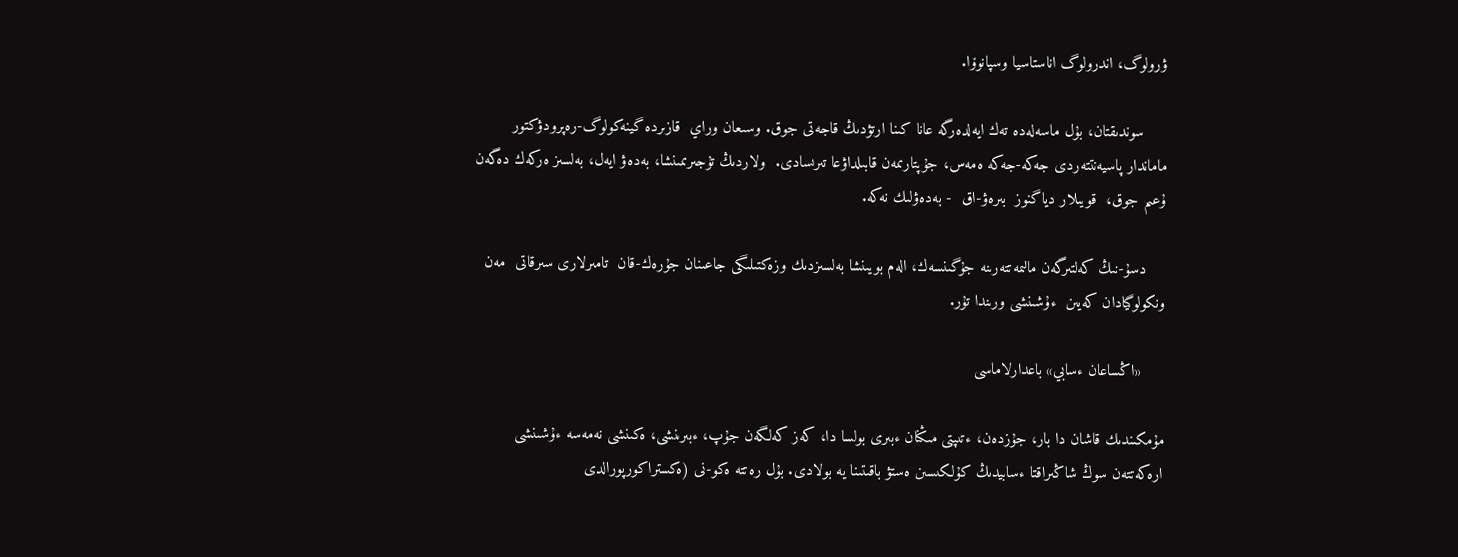ۋرولوگ، اندرولوگ اناستاسيا وسپانوۆا.

     سوندىقتان، بۇل ماسەلەدە تەك ايەلدەرگە عانا كىنا ارتۋدىڭ قاجەتى جوق. وسىعان وراي  قازىردە گينەكولوگ-رەپرودۋكتور ماماندار پاسيەنتتەردى جەكە-جەكە ەمەس، جۇپتارىمەن قابىلداۋعا تىرىسادى.  ولاردىڭ تۇجىرىمىنشا، بەدەۋ ايەل، بەلسىز ەركەك دەگەن ۇعىم جوق،  قويىلار دياگنوز  بىرەۋ-اق  - بەدەۋلىك نەكە.

    دسۇ-نىڭ كەلتىرگەن مالىمەتتەرىنە جۇگىنسەك، الەم بويىنشا بەلسىزدىك وزەكتىلىگى جاعىنان جۇرەك-قان  تامىرلارى سىرقاتى  مەن ونكولوگيادان كەيىن  ءۇشىنشى ورىندا تۇر.

     «اڭساعان ءسابي» باعدارلاماسى

مۇمكىندىك قاشان دا بار، جۇزدەن، ءتىپتى مىڭنان ءبىرى بولسا دا، كەز كەلگەن جۇپ، ءبىرىنشى، ەكىنشى نەمەسە ءۇشىنشى ارەكەتتەن سوڭ شاڭىراقتا ءسابيدىڭ كۇلكىسىن ەستۋ باقىتىنا يە بولادى. بۇل رەتتە ەكو-نى (ەكستراكورپورالدى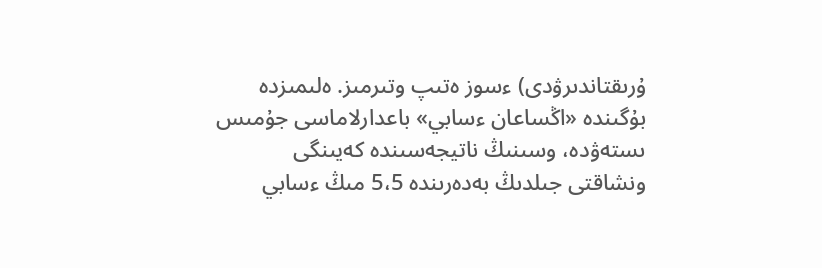ۇرىقتاندىرۋدى) ءسوز ەتىپ وتىرمىز. ەلىمىزدە بۇگىندە «اڭساعان ءسابي» باعدارلاماسى جۇمىس ىستەۋدە، وسىنىڭ ناتيجەسىندە كەيىنگى ونشاقتى جىلدىڭ بەدەرىندە 5،5 مىڭ ءسابي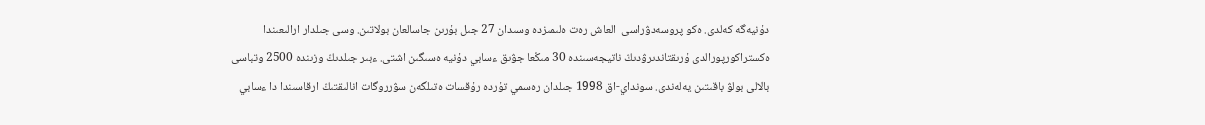دۇنيەگە كەلدى. ەكو پروسەدۋراسى  العاش رەت ەلىمىزدە وسىدان 27 جىل بۇرىن جاسالعان بولاتىن. وسى جىلدار ارالىعىندا ەكستراكورپورالدى ۇرىقتاندىرۋدىڭ ناتيجەسىندە 30 مىڭعا جۋىق ءسابي دۇنيە ەسىگىن اشتى. ءبىر جىلدىڭ وزىندە 2500 وتباسى بالالى بولۋ باقىتىن يەلەندى. سونداي-اق 1998 جىلدان رەسمي تۇردە رۇقسات ەتىلگەن سۋرروگات انالىقتىڭ ارقاسىندا دا ءسابي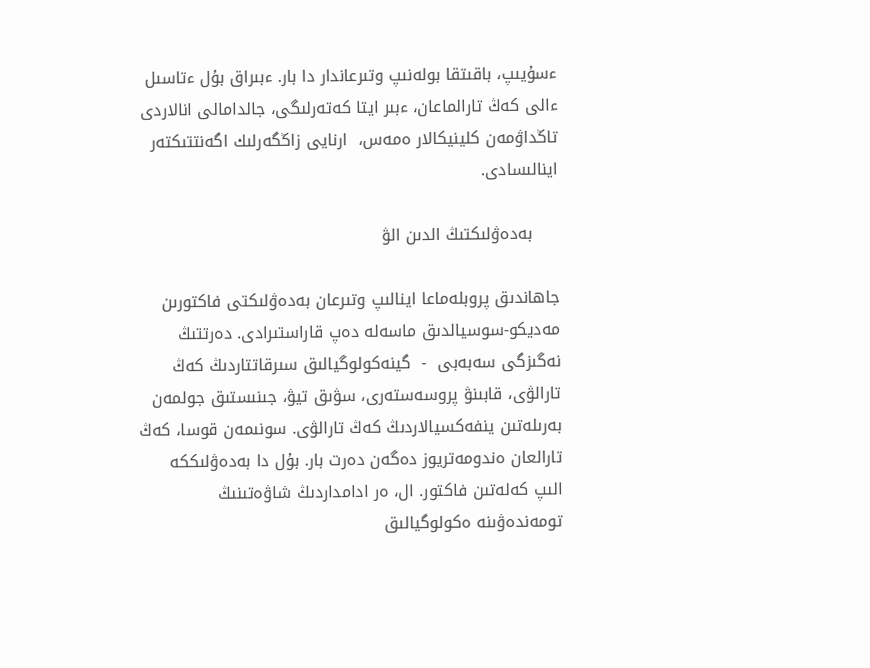ءسۇيىپ، باقىتقا بولەنىپ وتىرعاندار دا بار. ءبىراق بۇل ءتاسىل ءالى كەڭ تارالماعان، ءبىر ايتا كەتەرلىگى، جالدامالى انالاردى تاڭداۋمەن كلينيكالار ەمەس،  ارنايى زاڭگەرلىك اگەنتتىكتەر اينالىسادى.

     بەدەۋلىكتىڭ الدىن الۋ

جاھاندىق پروبلەماعا اينالىپ وتىرعان بەدەۋلىكتى فاكتورىن مەديكو-سوسيالدىق ماسەلە دەپ قاراستىرادى. دەرتتىڭ نەگىزگى سەبەبى  -  گينەكولوگيالىق سىرقاتتاردىڭ كەڭ تارالۋى، قابىنۋ پروسەستەرى، سۋىق تيۋ، جىنىستىق جولمەن بەرىلەتىن ينفەكسيالاردىڭ كەڭ تارالۋى. سونىمەن قوسا، كەڭ تارالعان ەندومەتريوز دەگەن دەرت بار. بۇل دا بەدەۋلىككە الىپ كەلەتىن فاكتور. ال، ەر ادامداردىڭ شاۋەتىنىڭ تومەندەۋىنە ەكولوگيالىق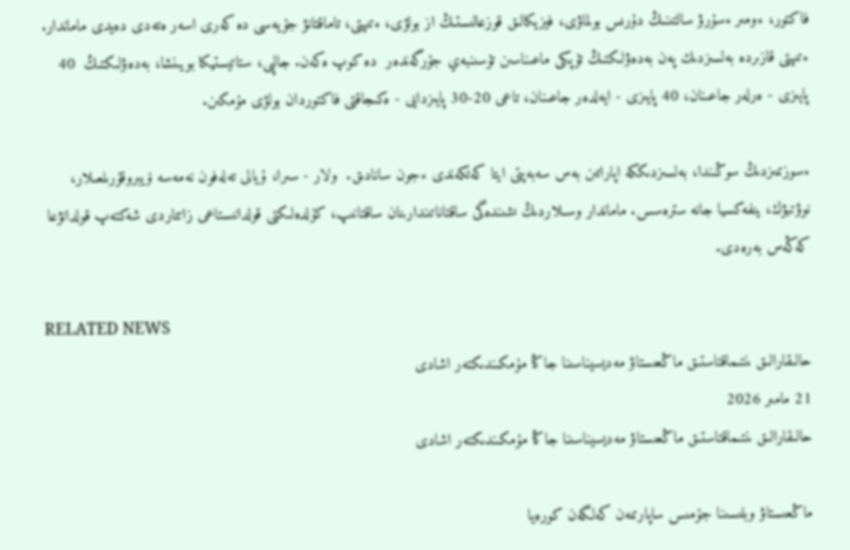فاكتور، ءومىر ءسۇرۋ سالتىنىڭ دۇرىس بولماۋى، فيزيكالىق قوزعالىستىڭ از بولۋى، ءتىپتى، تاماقتانۋ جۇيەسى دە كەرى اسەر ەتەدى دەيدى ماماندار. ءتىپتى قازىردە بەلسىزدىك پەن بەدەۋلىكتىڭ تۇپكى ماعىناسىن تۇسىنبەي جۇرگەندەر  دە كوپ ەكەن. جالپى، ستاتيستيكا بويىنشا، بەدەۋلىكتىڭ  40 پايىزى - ەرلەر جاعىنان، 40 پايىزى - ايەلدەر جاعىنان، تاعى 20-30 پايىزدايى - ەكىجاقتى فاكتوردان بولۋى مۇمكىن.

ءسوزىمىزدىڭ سوڭىندا، بەلسىزدىككە اپاراتىن بەس سەبەپتى ايتا كەتكەندى ءجون سانادىق.  ولار - سىرا، ۇيالى تەلەفون نەمەسە ۆيبروقۇرىلعىلار، نوۋتبۋك، ينفەكسيا جانە سترەسس. ماماندار وسىلاردىڭ ىشىندەگى ساقتاناتىندارىنان ساقتانىپ، كۇلدەلىكتى قولدانىستاعى زاتتاردى شەكتەپ قولدانۋعا كەڭەس بەرەدى.

RELATED NEWS
حالىقارالىق ىنتىماقتاستىق ماڭعىستاۋ مەديسيناسىنا جاڭا مۇمكىندىكتەر اشادى
21 مامىر 2026
حالىقارالىق ىنتىماقتاستىق ماڭعىستاۋ مەديسيناسىنا جاڭا مۇمكىندىكتەر اشادى

ماڭعىستاۋ وبلىسىنا جۇمىس ساپارىمەن كەلگەن كورەيا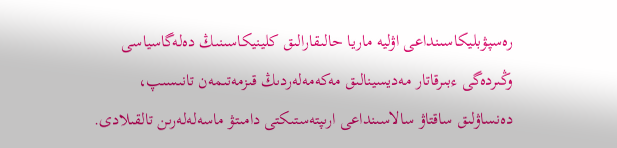رەسپۋبليكاسىنداعى اۋليە ماريا حالىقارالىق كلينيكاسىنىڭ دەلەگاسياسى وڭىردەگى ءبىرقاتار مەديسينالىق مەكەمەلەردىڭ قىزمەتىمەن تانىسىپ، دەنساۋلىق ساقتاۋ سالاسىنداعى ارىپتەستىكتى دامىتۋ ماسەلەلەرىن تالقىلادى.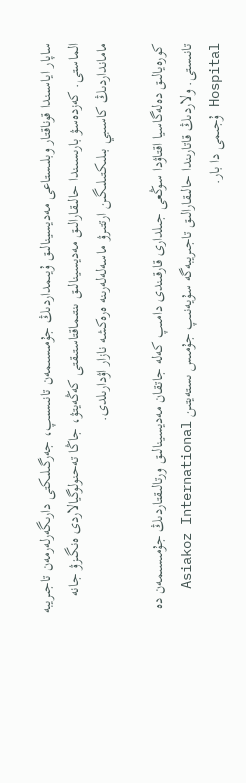ساپار اياسىندا قوناقتار وبلىستاعى مەديسينالىق ۇيىمداردىڭ جۇمىسىمەن تانىسىپ، جەرگىلىكتى دارىگەرلەرمەن تاجىريبە الماستى. كەزدەسۋ بارىسىندا حالىقارالىق مەديسينالىق ىنتىماقتاستىقتى كەڭەيتۋ، جاڭا تەحنولوگيالاردى ەنگىزۋ جانە مامانداردىڭ كاسىبي بىلىكتىلىگىن ارتتىرۋ ماسەلەلەرىنە ەرەكشە نازار اۋدارىلدى.

كورەيالىق دەلەگاسيا اقتاۋدا سوڭعى جىلدارى قارقىندى دامىپ كەلە جاتقان مەديسينالىق ورتالىقتاردىڭ جۇمىسىمەن دە تانىستى. ولاردىڭ قاتارىندا حالىقارالىق تاجىريبەگە سۇيەنىپ جۇمىس ىستەيتىن Asiakoz International Hospital ۇجىمى دا بار.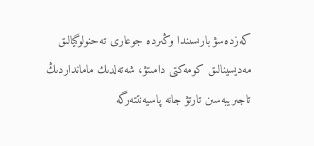كەزدەسۋ بارىسىندا وڭىردە جوعارى تەحنولوگيالىق مەديسينالىق كومەكتى دامىتۋ، شەتەلدىك مامانداردىڭ تاجىريبەسىن تارتۋ جانە پاسيەنتتەرگە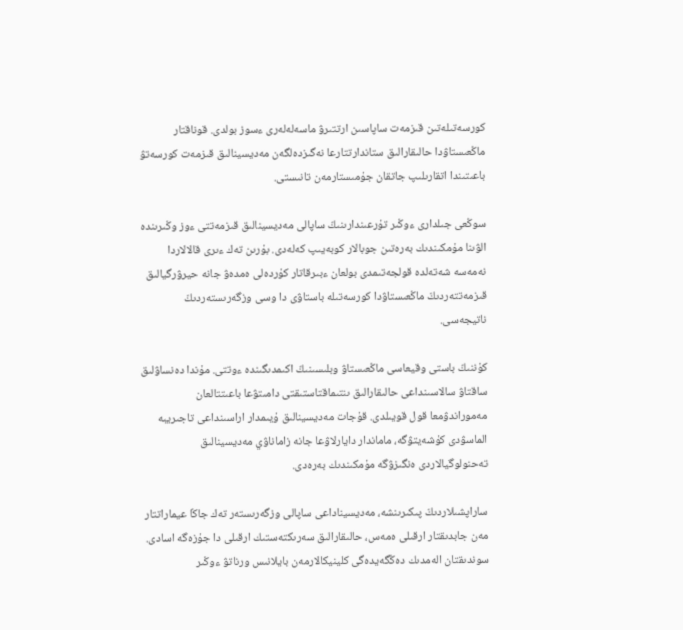كورسەتىلەتىن قىزمەت ساپاسىن ارتتىرۋ ماسەلەلەرى ءسوز بولدى. قوناقتار ماڭعىستاۋدا حالىقارالىق ستاندارتتارعا نەگىزدەلگەن مەديسينالىق قىزمەت كورسەتۋ باعىتىندا اتقارىلىپ جاتقان جۇمىستارمەن تانىستى.

سوڭعى جىلدارى ءوڭىر تۇرعىندارىنىڭ ساپالى مەديسينالىق قىزمەتتى ءوز وڭىرىندە الۋىنا مۇمكىندىك بەرەتىن جوبالار كوبەيىپ كەلەدى. بۇرىن تەك ءىرى قالالاردا نەمەسە شەتەلدە قولجەتىمدى بولعان ءبىرقاتار كۇردەلى ەمدەۋ جانە حيرۋرگيالىق قىزمەتتەردىڭ ماڭعىستاۋدا كورسەتىلە باستاۋى دا وسى وزگەرىستەردىڭ ناتيجەسى.

كۇننىڭ باستى وقيعاسى ماڭعىستاۋ وبلىسىنىڭ اكىمدىگىندە ءوتتى. مۇندا دەنساۋلىق ساقتاۋ سالاسىنداعى حالىقارالىق ىنتىماقتاستىقتى دامىتۋعا باعىتتالعان مەموراندۋمعا قول قويىلدى. قۇجات مەديسينالىق ۇيىمدار اراسىنداعى تاجىريبە الماسۋدى كۇشەيتۋگە، ماماندار دايارلاۋعا جانە زاماناۋي مەديسينالىق تەحنولوگيالاردى ەنگىزۋگە مۇمكىندىك بەرەدى.

ساراپشىلاردىڭ پىكىرىنشە، مەديسيناداعى ساپالى وزگەرىستەر تەك جاڭا عيماراتتار مەن جابدىقتار ارقىلى ەمەس، حالىقارالىق سەرىكتەستىك ارقىلى دا جۇزەگە اسادى. سوندىقتان الەمدىك دەڭگەيدەگى كلينيكالارمەن بايلانىس ورناتۋ ءوڭىر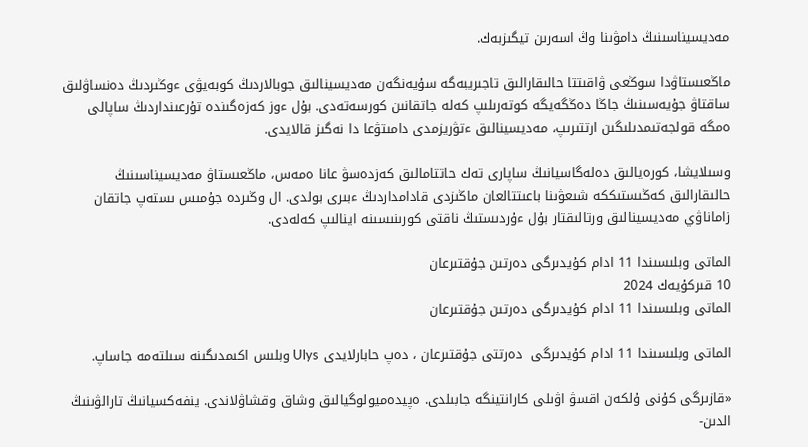مەديسيناسىنىڭ دامۋىنا وڭ اسەرىن تيگىزبەك.

ماڭعىستاۋدا سوڭعى ۋاقىتتا حالىقارالىق تاجىريبەگە سۇيەنگەن مەديسينالىق جوبالاردىڭ كوبەيۋى ءوڭىردىڭ دەنساۋلىق ساقتاۋ جۇيەسىنىڭ جاڭا دەڭگەيگە كوتەرىلىپ كەلە جاتقانىن كورسەتەدى. بۇل ءوز كەزەگىندە تۇرعىنداردىڭ ساپالى ەمگە قولجەتىمدىلىگىن ارتتىرىپ، مەديسينالىق ءتۋريزمدى دامىتۋعا دا نەگىز قالايدى.

وسىلايشا، كورەيالىق دەلەگاسيانىڭ ساپارى تەك حاتتامالىق كەزدەسۋ عانا ەمەس، ماڭعىستاۋ مەديسيناسىنىڭ حالىقارالىق كەڭىستىككە شىعۋىنا باعىتتالعان ماڭىزدى قادامداردىڭ ءبىرى بولدى. ال وڭىردە جۇمىس ىستەپ جاتقان زاماناۋي مەديسينالىق ورتالىقتار بۇل ءۇردىستىڭ ناقتى كورىنىسىنە اينالىپ كەلەدى.

الماتى وبلىسىندا 11 ادام كۇيدىرگى دەرتىن جۇقتىرعان
10 قىركۇيەك 2024
الماتى وبلىسىندا 11 ادام كۇيدىرگى دەرتىن جۇقتىرعان

الماتى وبلىسىندا 11 ادام كۇيدىرگى  دەرتتى جۇقتىرعان ، دەپ حابارلايدى Ulys وبلىس اكىمدىگىنە سىلتەمە جاساپ.

«قازىرگى كۇنى ۇلكەن اقسۋ اۋىلى كارانتينگە جابىلدى. ەپيدەميولوگيالىق وشاق وقشاۋلاندى. ينفەكسيانىڭ تارالۋىنىڭ الدىن-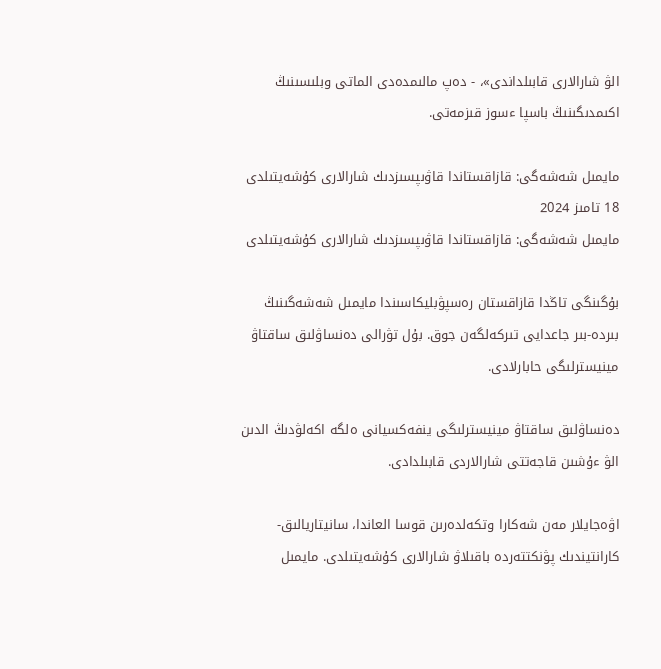الۋ شارالارى قابىلداندى»، - دەپ مالىمدەدى الماتى وبلىسىنىڭ اكىمدىگىنىڭ باسپا ءسوز قىزمەتى.

مايمىل شەشەگى: قازاقستاندا قاۋىپسىزدىك شارالارى كۇشەيتىلدى
18 تامىز 2024
مايمىل شەشەگى: قازاقستاندا قاۋىپسىزدىك شارالارى كۇشەيتىلدى

بۇگىنگى تاڭدا قازاقستان رەسپۋبليكاسىندا مايمىل شەشەگىنىڭ بىردە-بىر جاعدايى تىركەلگەن جوق. بۇل تۋرالى دەنساۋلىق ساقتاۋ مينيسترلىگى حابارلادى.

دەنساۋلىق ساقتاۋ مينيسترلىگى ينفەكسيانى ەلگە اكەلۋدىڭ الدىن الۋ ءۇشىن قاجەتتى شارالاردى قابىلدادى.

اۋەجايلار مەن شەكارا وتكەلدەرىن قوسا العاندا، سانيتاريالىق-كارانتيندىك پۋنكتتەردە باقىلاۋ شارالارى كۇشەيتىلدى. مايمىل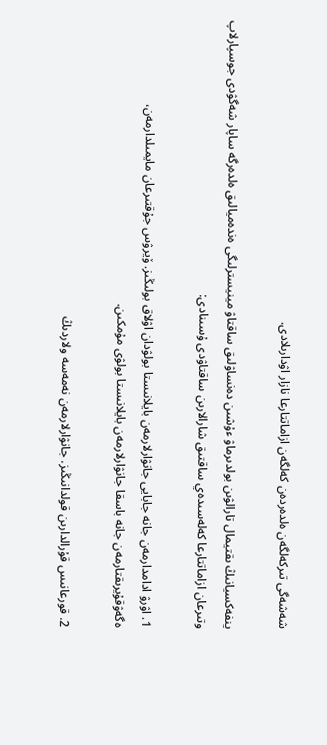شەشەگى تىركەلگەن ەلدەردەن كەلگەن ازاماتتارعا نازار اۋدارىلادى.

ينفەكسيانىڭ ىقتيمال تارالۋىن بولدىرماۋ ءۇشىن دەنساۋلىق ساقتاۋ مينيسترلىگى ەندەميالىق ەلدەرگە ساپار شەگۋدى جوسپارلاپ وتىرعان ازاماتتارعا كەلەسىدەي ساقتىق شارالارىن ساقتاۋدى ۇسىنادى:

1. اۋرۋ ادامدارمەن جانە جابايى جانۋارلارمەن بايلانىستا بولۋدان اۋلاق بولىڭىز. ۆيرۋس جۇقتىرعان مايمىلدارمەن، ەگەۋقۇيرىقتارمەن جانە باسقا جانۋارلارمەن بايلانىستا بولۋى مۇمكىن.

2. قورعانىس قۇرالدارىن قولدانىڭىز. جانۋارلارمەن نەمەسە ولاردىڭ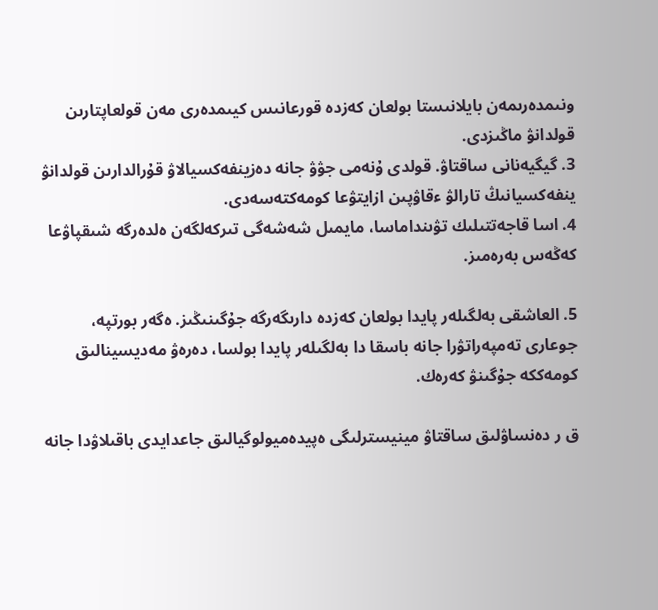ونىمدەرىمەن بايلانىستا بولعان كەزدە قورعانىس كيىمدەرى مەن قولعاپتارىن قولدانۋ ماڭىزدى.
3. گيگيەنانى ساقتاۋ. قولدى ۇنەمى جۋۋ جانە دەزينفەكسيالاۋ قۇرالدارىن قولدانۋ ينفەكسيانىڭ تارالۋ ءقاۋپىن ازايتۋعا كومەكتەسەدى.
4. اسا قاجەتتىلىك تۋىنداماسا، مايمىل شەشەگى تىركەلگەن ەلدەرگە شىقپاۋعا كەڭەس بەرەمىز.

5. العاشقى بەلگىلەر پايدا بولعان كەزدە دارىگەرگە جۇگىنىڭىز. ەگەر بورتپە، جوعارى تەمپەراتۋرا جانە باسقا دا بەلگىلەر پايدا بولسا، دەرەۋ مەديسينالىق كومەككە جۇگىنۋ كەرەك.

ق ر دەنساۋلىق ساقتاۋ مينيسترلىگى ەپيدەميولوگيالىق جاعدايدى باقىلاۋدا جانە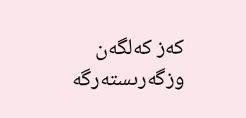كەز كەلگەن وزگەرىستەرگە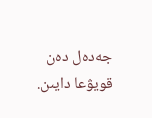جەدەل دەن قويۋعا دايىن.